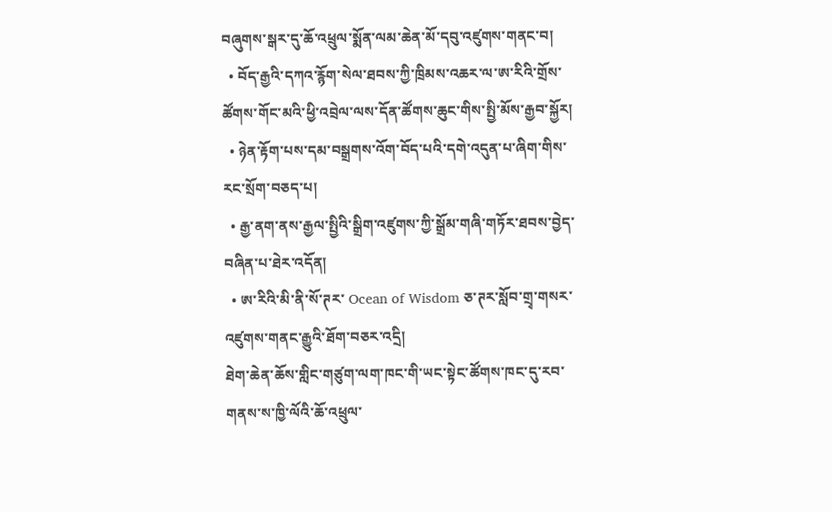བཞུགས་སྒར་དུ་ཆོ་འཕྲུལ་སྨོན་ལམ་ཆེན་མོ་དབུ་འཛུགས་གནང་བ།
  • བོད་རྒྱའི་དཀའ་རྙོག་སེལ་ཐབས་ཀྱི་ཁྲིམས་འཆར་ལ་ཨ་རིའི་གྲོས་ཚོགས་གོང་མའི་ཕྱི་འབྲེལ་ལས་དོན་ཚོགས་ཆུང་གིས་སྤྱི་མོས་རྒྱབ་སྐྱོར།
  • ཉེན་རྟོག་པས་དམ་བསྒྲགས་འོག་བོད་པའི་དགེ་འདུན་པ་ཞིག་གིས་རང་སྲོག་བཅད་པ།
  • རྒྱ་ནག་ནས་རྒྱལ་སྤྱིའི་སྒྲིག་འཛུགས་ཀྱི་སྒྲོམ་གཞི་གཏོར་ཐབས་བྱེད་བཞིན་པ་ཐེར་འདོན།
  • ཨ་རིའི་མི་ནི་སོ་ཊར་ Ocean of Wisdom ཅ་ཊར་སློབ་གྲྭ་གསར་འཛུགས་གནང་རྒྱུའི་ཐོག་བཅར་འདྲི།
ཐེག་ཆེན་ཆོས་གླིང་གཙུག་ལག་ཁང་གི་ཡང་སྟེང་ཚོགས་ཁང་དུ་རབ་གནས་ས་ཁྱི་ལོའི་ཆོ་འཕྲུལ་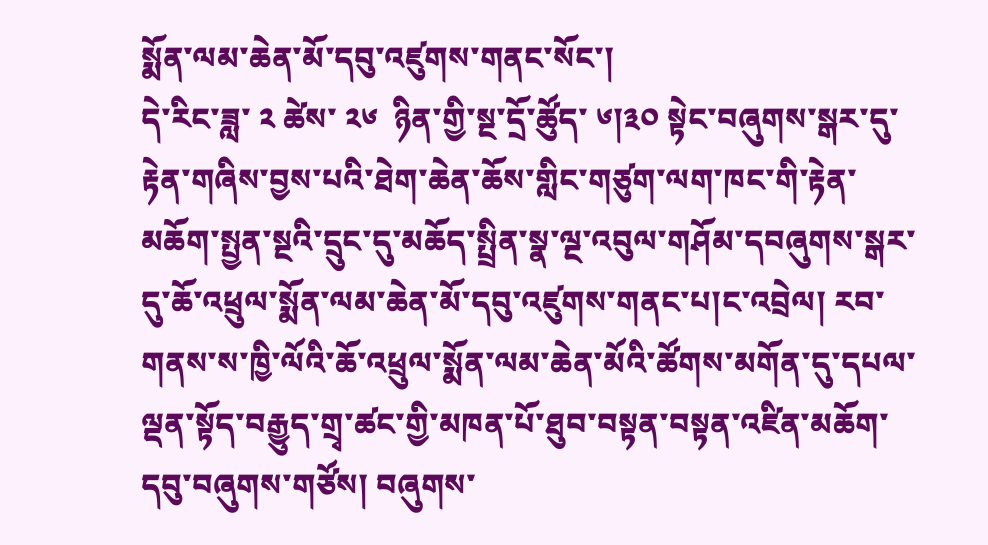སྨོན་ལམ་ཆེན་མོ་དབུ་འཛུགས་གནང་སོང་།
དེ་རིང་ཟླ་ ༢ ཚེས་ ༢༦  ཉིན་གྱི་སྔ་དྲོ་ཚོུད་ ༦།༣༠ སྟེང་བཞུགས་སྒར་དུ་རྟེན་གཞིས་བྱས་པའི་ཐེག་ཆེན་ཆོས་གླིང་གཙུག་ལག་ཁང་གི་རྟེན་མཆོག་སྤྱན་སྔའི་དྲུང་དུ་མཆོད་སྤྲིན་སྣ་ལྔ་འབུལ་གཤོམ་དབཞུགས་སྒར་དུ་ཆོ་འཕྲུལ་སྨོན་ལམ་ཆེན་མོ་དབུ་འཛུགས་གནང་པ།ང་འབྲེལ། རབ་གནས་ས་ཁྱི་ལོའི་ཆོ་འཕྲུལ་སྨོན་ལམ་ཆེན་མོའི་ཚོགས་མགོན་དུ་དཔལ་ལྡན་སྟོད་བརྒྱུད་གྲྭ་ཚང་གྱི་མཁན་པོ་ཐུབ་བསྟན་བསྟན་འཛིན་མཆོག་དབུ་བཞུགས་གཙོས། བཞུགས་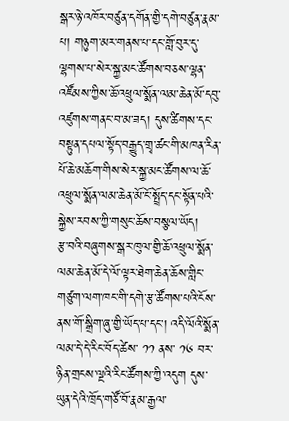སྒར་ཉེ་འཁོར་བཙུན་དགོན་གྱི་དགེ་བཙུན་རྣམ་པ། གཉུག་མར་གནས་པ་དང་གློ་བུར་དུ་ལྷགས་པ་སེར་སྐྱ་མང་ཚོགས་བཅས་ལྷན་འཛོམས་ཀྱིས་ཆོ་འཕྲུལ་སྨོན་ལམ་ཆེན་མོ་དབུ་འཛུགས་གནང་བ་མ་ཟད། དུས་ཚིགས་དང་བསྟུན་དཔལ་སྟོད་བརྒྱུད་གྲྭ་ཚང་གི་མཁན་རིན་པོ་ཆེ་མཆོག་གིས་སེར་སྐྱ་མང་ཚོགས་ལ་ཆོ་འཕྲུལ་སྨོན་ལམ་ཆེན་མོ་ངོ་སྤྲོད་དང་སྟོན་པའི་སྐྱེས་རབས་ཀྱི་གསུང་ཆོས་བསྩལ་ཡོད།
རྩ་བའི་བཞུགས་སྒར་ཁུལ་གྱི་ཆོ་འཕྲུལ་སྨོན་ལམ་ཆེན་མོ་དེ་ལོ་ལྟར་ཐེག་ཆེན་ཆོས་གླིང་གཙུག་ལག་ཁང་གི་དགེ་རྩ་ཚོགས་པའི་ངོས་ནས་གོ་སྒྲིག་ཞུ་གྱི་ཡོད་པ་དང་། འདི་ལོའི་སྨོན་ལམ་དེ་དེ་རིང་བོད་ཚེས་ ༡༡ ནས་ ༡༦ བར་ཉིན་གྲངས་ལྔའི་རིང་ཚོགས་ཀྱི་འདུག དུས་ཡུན་དེའི་ཁྲོད་གཙོ་བོ་རྣམ་རྒྱལ་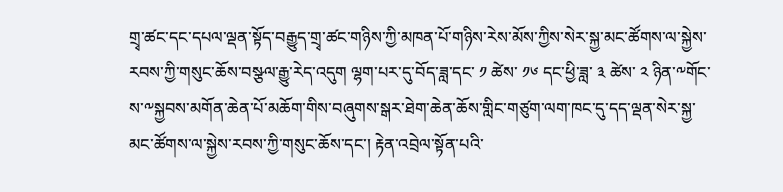གྲྭ་ཚང་དང་དཔལ་ལྡན་སྟོད་བརྒྱུད་གྲྭ་ཚང་གཉིས་ཀྱི་མཁན་པོ་གཉིས་རེས་མོས་ཀྱིས་སེར་སྐྱ་མང་ཚོགས་ལ་སྐྱེས་རབས་ཀྱི་གསུང་ཆོས་བསྩལ་རྒྱུ་རེད་འདུག ལྷག་པར་དུ་བོད་ཟླ་དང་ ༡ ཚེས་ ༡༦ དང་ཕྱི་ཟླ་ ༣ ཚེས་ ༢ ཉིན་༸གོང་ས་༸སྐྱབས་མགོན་ཆེན་པོ་མཆོག་གིས་བཞུགས་སྒར་ཐེག་ཆེན་ཆོས་གླིང་གཙུག་ལག་ཁང་དུ་དད་ལྡན་སེར་སྐྱ་མང་ཚོགས་ལ་སྐྱེས་རབས་ཀྱི་གསུང་ཆོས་དང་། རྟེན་འབྲེལ་སྟོན་པའི་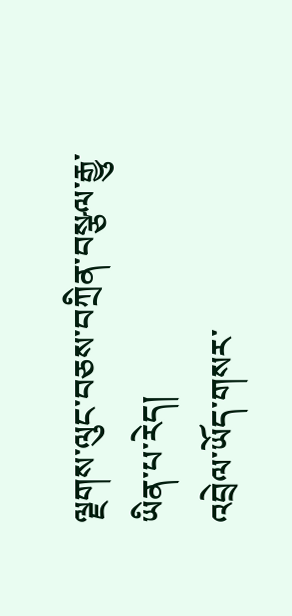ལྗགས་ལུང་བཅས་བཀྲིན་བསྩལ་རྒྱུ་ཡིན་པ་རེད།
འབྲེལ་ཡོད་གསར་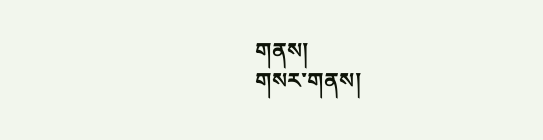གནས།
གསར་གནས།